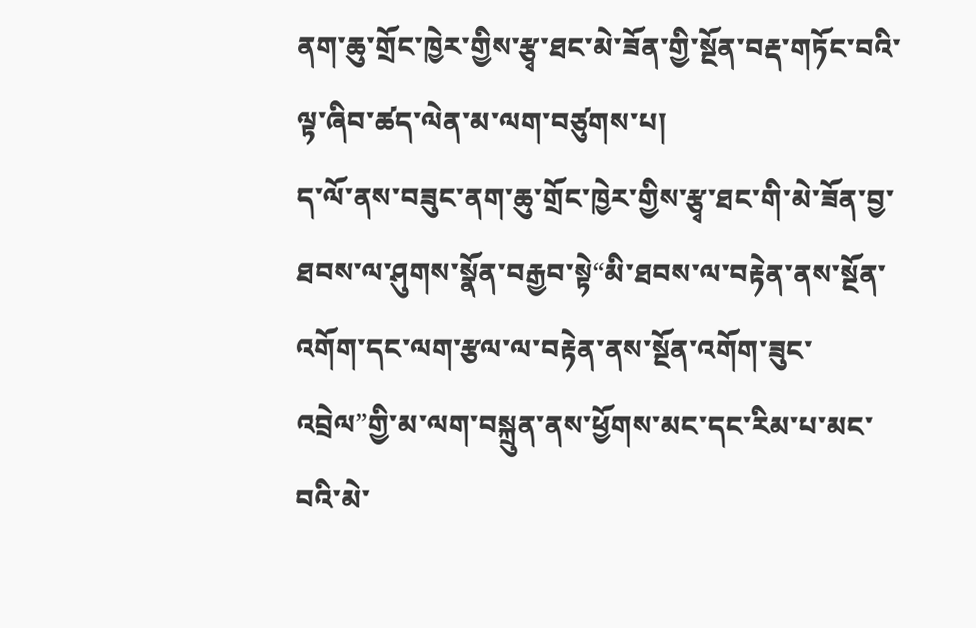ནག་ཆུ་གྲོང་ཁྱེར་གྱིས་རྩྭ་ཐང་མེ་ཟོན་གྱི་སྔོན་བརྡ་གཏོང་བའི་ལྟ་ཞིབ་ཚད་ལེན་མ་ལག་བཙུགས་པ།
ད་ལོ་ནས་བཟུང་ནག་ཆུ་གྲོང་ཁྱེར་གྱིས་རྩྭ་ཐང་གི་མེ་ཟོན་བྱ་ཐབས་ལ་ཤུགས་སྣོན་བརྒྱབ་སྟེ“མི་ཐབས་ལ་བརྟེན་ནས་སྔོན་འགོག་དང་ལག་རྩལ་ལ་བརྟེན་ནས་སྔོན་འགོག་ཟུང་འབྲེལ”གྱི་མ་ལག་བསྐྲུན་ནས་ཕྱོགས་མང་དང་རིམ་པ་མང་བའི་མེ་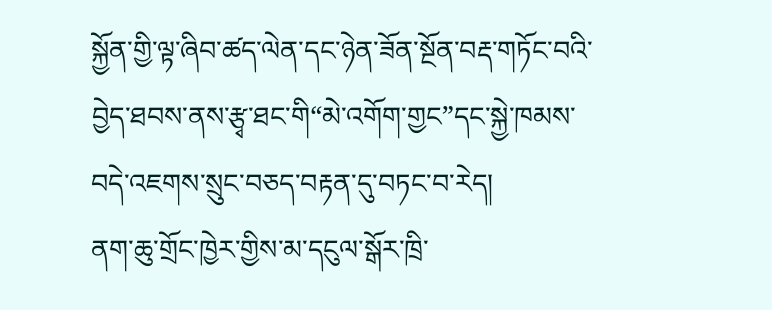སྐྱོན་གྱི་ལྟ་ཞིབ་ཚད་ལེན་དང་ཉེན་ཟོན་སྔོན་བརྡ་གཏོང་བའི་བྱེད་ཐབས་ནས་རྩྭ་ཐང་གི“མེ་འགོག་གྱང”དང་སྐྱེ་ཁམས་བདེ་འཇགས་སྲུང་བཅད་བརྟན་དུ་བཏང་བ་རེད།
ནག་ཆུ་གྲོང་ཁྱེར་གྱིས་མ་དངུལ་སྒོར་ཁྲི་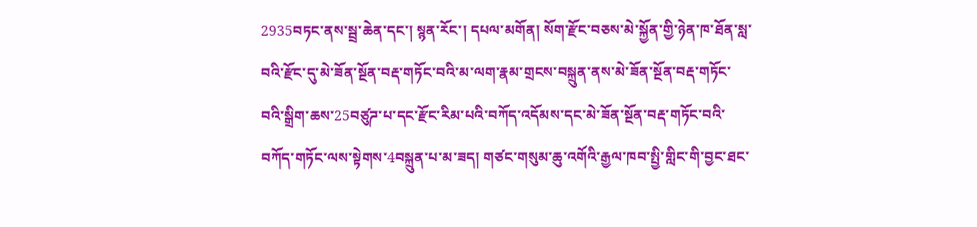2935བཏང་ནས་སྦྲ་ཆེན་དང་། སྙན་རོང་། དཔལ་མགོན། སོག་རྫོང་བཅས་མེ་སྐྱོན་གྱི་ཉེན་ཁ་ཐོན་སླ་བའི་རྫོང་དུ་མེ་ཟོན་སྔོན་བརྡ་གཏོང་བའི་མ་ལག་རྣམ་གྲངས་བསྐྲུན་ནས་མེ་ཟོན་སྔོན་བརྡ་གཏོང་བའི་སྒྲིག་ཆས་25བཙུཌ་པ་དང་རྫོང་རིམ་པའི་བཀོད་འདོམས་དང་མེ་ཟོན་སྔོན་བརྡ་གཏོང་བའི་བཀོད་གཏོང་ལས་སྟེགས་4བསྐྲུན་པ་མ་ཟད། གཙང་གསུམ་ཆུ་འགོའི་རྒྱལ་ཁབ་སྤྱི་གླིང་གི་བྱང་ཐང་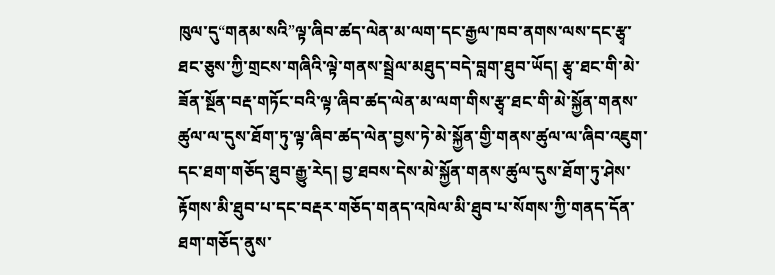ཁུལ་དུ“གནམ་སའི”ལྟ་ཞིབ་ཚད་ལེན་མ་ལག་དང་རྒྱལ་ཁབ་ནགས་ལས་དང་རྩྭ་ཐང་ཅུས་ཀྱི་གྲངས་གཞིའི་ལྟེ་གནས་སྦྲེལ་མཐུད་བདེ་བླག་ཐུབ་ཡོད། རྩྭ་ཐང་གི་མེ་ཟོན་སྔོན་བརྡ་གཏོང་བའི་ལྟ་ཞིབ་ཚད་ལེན་མ་ལག་གིས་རྩྭ་ཐང་གི་མེ་སྐྱོན་གནས་ཚུལ་ལ་དུས་ཐོག་ཏུ་ལྟ་ཞིབ་ཚད་ལེན་བྱས་ཏེ་མེ་སྐྱོན་གྱི་གནས་ཚུལ་ལ་ཞིབ་འཇུག་དང་ཐག་གཅོད་ཐུབ་རྒྱུ་རེད། བྱ་ཐབས་དེས་མེ་སྐྱོན་གནས་ཚུལ་དུས་ཐོག་ཏུ་ཤེས་རྟོགས་མི་ཐུབ་པ་དང་བརྡར་གཅོད་གནད་འཁེལ་མི་ཐུབ་པ་སོགས་ཀྱི་གནད་དོན་ཐག་གཅོད་ནུས་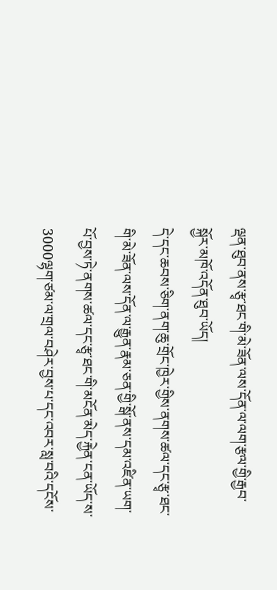ལྡན་ཐུབ་ནས་རྩྭ་ཐང་གི་མེ་ཟོན་ལས་དོན་ལ་ལག་རྩལ་གྱི་རྒྱབ་སྐྱོར་མཁོ་འདོན་ཐུབ་ཡོད།
དེ་དང་ཆབས་ཅིག་ནག་ཆུ་གྲོང་ཁྱེར་གྱིས་ནགས་ཚལ་དང་རྩྭ་ཐང་གི་མེ་ཟོན་ལས་དོན་ལ་རྒྱུན་རྣམ་ཅན་གྱི་སྒོ་ནས་དམ་འཛིན་ཡག་པོ་བྱས་ཏེ་ནགས་ཚལ་དང་རྩྭ་ཐང་གི་མངོན་མེད་རྐྱེན་ངན་ཡོད་ས་3000ལྷག་ཙམ་ལ་གྲལ་བཤེར་བྱས་པ་དང་འབར་སླ་བའི་དངོས་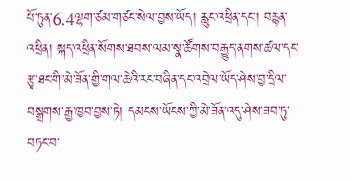པོ་ཏུན་6.4ལྷག་ཙམ་གཙང་སེལ་བྱས་ཡོད། རླུང་འཕྲིན་དང་། བརྙན་འཕྲིན། སྐད་འཕྲིན་སོགས་ཐབས་ལམ་སྣ་ཚོགས་བརྒྱུད་ནགས་ཚལ་དང་རྩྭ་ཐང་གི་མེ་ཟོན་གྱི་གལ་ཆེའི་རང་བཞིན་དང་འབྲེལ་ཡོད་ཤེས་བྱ་དྲིལ་བསྒྲགས་རྒྱ་ཁྱབ་བྱས་ཏེ། དམངས་ཡོངས་ཀྱི་མེ་ཟོན་འདུ་ཤེས་ཟབ་ཏུ་བཏང་བ་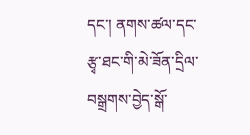དང་། ནགས་ཚལ་དང་རྩྭ་ཐང་གི་མེ་ཟོན་དྲིལ་བསྒྲགས་བྱེད་སྒོ་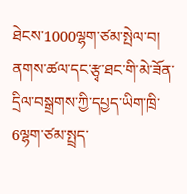ཐེངས་1000ལྷག་ཙམ་སྤེལ་བ། ནགས་ཚལ་དང་རྩྭ་ཐང་གི་མེ་ཟོན་དྲིལ་བསྒྲགས་ཀྱི་དཔྱད་ཡིག་ཁྲི་6ལྷག་ཙམ་སྤྲད་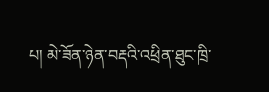པ། མེ་ཟོན་ཉེན་བརྡའི་འཕྲིན་ཐུང་ཁྲི་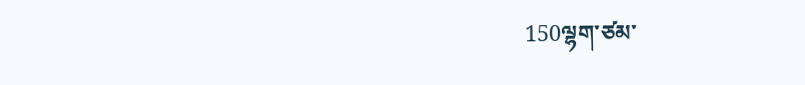150ལྷག་ཙམ་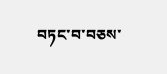བཏང་བ་བཅས་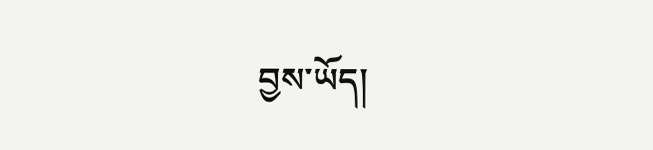བྱས་ཡོད།